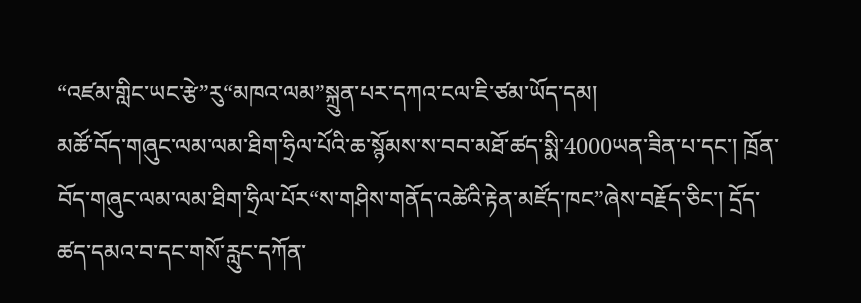“འཛམ་གླིང་ཡང་རྩེ”རུ“མཁའ་ལམ”སྐྲུན་པར་དཀའ་ངལ་ཇི་ཙམ་ཡོད་དམ།
མཚོ་བོད་གཞུང་ལམ་ལམ་ཐིག་ཧྲིལ་པོའི་ཆ་སྙོམས་ས་བབ་མཐོ་ཚད་སྨི་4000ཡན་ཟིན་པ་དང་། ཁྲོན་བོད་གཞུང་ལམ་ལམ་ཐིག་ཧྲིལ་པོར“ས་གཤིས་གནོད་འཚེའི་རྟེན་མཛོད་ཁང”ཞེས་བརྗོད་ཅིང་། དྲོད་ཚད་དམའ་བ་དང་གསོ་རླུང་དཀོན་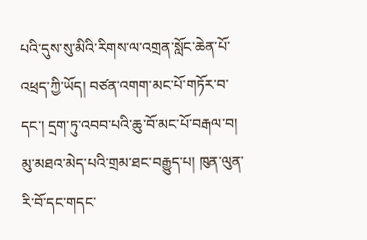པའི་དུས་སུ་མིའི་རིགས་ལ་འགྲན་སློང་ཆེན་པོ་འཕྲད་ཀྱི་ཡོད། བཙན་འགག་མང་པོ་གཏོར་བ་དང་། དྲག་ཏུ་འབབ་པའི་ཆུ་བོ་མང་པོ་བརྒལ་བ། མུ་མཐའ་མེད་པའི་གྲམ་ཐང་བརྒྱུད་པ། ཁུན་ལུན་རི་བོ་དང་གདང་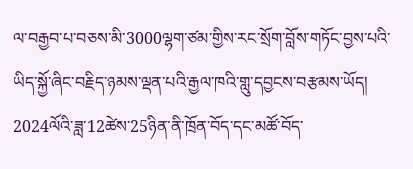ལ་བརྒྱབ་པ་བཅས་མི་3000ལྷག་ཙམ་གྱིས་རང་སྲོག་བློས་གཏོང་བྱས་པའི་ཡིད་སྐྱོ་ཞིང་བརྗིད་ཉམས་ལྡན་པའི་རྒྱལ་ཁའི་གླུ་དབྱངས་བརྩམས་ཡོད།
2024ལོའི་ཟླ་12ཚེས་25ཉིན་ནི་ཁྲོན་བོད་དང་མཚོ་བོད་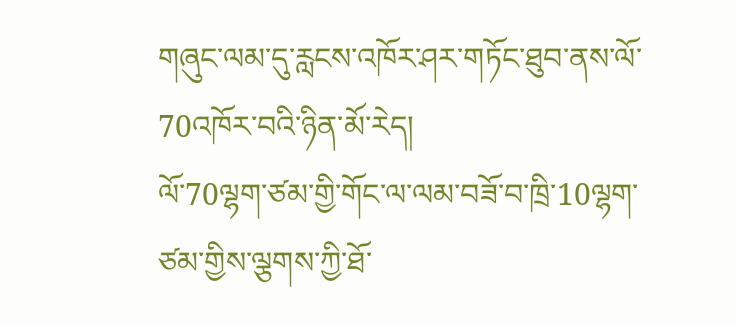གཞུང་ལམ་དུ་རླངས་འཁོར་ཤར་གཏོང་ཐུབ་ནས་ལོ་70འཁོར་བའི་ཉིན་མོ་རེད།
ལོ་70ལྷག་ཙམ་གྱི་གོང་ལ་ལམ་བཟོ་བ་ཁྲི་10ལྷག་ཙམ་གྱིས་ལྕགས་ཀྱི་ཐོ་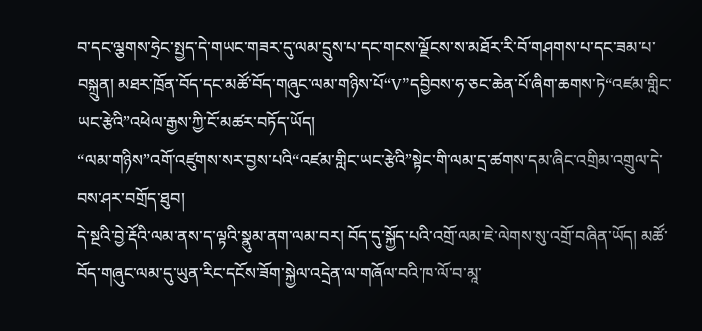བ་དང་ལྕགས་ཧྲེང་སྤྱད་དེ་གཡང་གཟར་དུ་ལམ་དྲུས་པ་དང་གངས་ལྗོངས་ས་མཐོར་རི་བོ་གཤགས་པ་དང་ཟམ་པ་བསྐྲུན། མཐར་ཁྲོན་བོད་དང་མཚོ་བོད་གཞུང་ལམ་གཉིས་པོ“V”དབྱིབས་ཧ་ཅང་ཆེན་པོ་ཞིག་ཆགས་ཏེ“འཛམ་གླིང་ཡང་རྩེའི”འཕེལ་རྒྱས་ཀྱི་ངོ་མཚར་བཏོད་ཡོད།
“ལམ་གཉིས”འགོ་འཛུགས་སར་བྱས་པའི“འཛམ་གླིང་ཡང་རྩེའི”སྟེང་གི་ལམ་དྲ་ཚགས་དམ་ཞིང་འགྲིམ་འགྲུལ་དེ་བས་ཤར་བགྲོད་ཐུབ།
དེ་སྔའི་བྱེ་རྡོའི་ལམ་ནས་ད་ལྟའི་སྣུམ་ནག་ལམ་བར། བོད་དུ་སྐྱོད་པའི་འགྲོ་ལམ་ཇེ་ལེགས་སུ་འགྲོ་བཞིན་ཡོད། མཚོ་བོད་གཞུང་ལམ་དུ་ཡུན་རིང་དངོས་ཟོག་སྐྱེལ་འདྲེན་ལ་གཞོལ་བའི་ཁ་ལོ་བ་མཱ་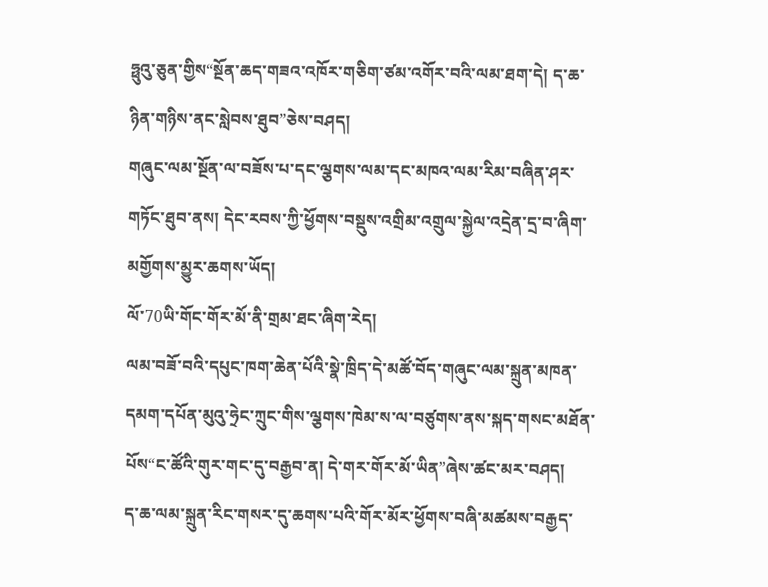ཧྥུའུ་ཅུན་གྱིས“སྔོན་ཆད་གཟའ་འཁོར་གཅིག་ཙམ་འགོར་བའི་ལམ་ཐག་དེ། ད་ཆ་ཉིན་གཉིས་ནང་སླེབས་ཐུབ”ཅེས་བཤད།
གཞུང་ལམ་སྔོན་ལ་བཟོས་པ་དང་ལྕགས་ལམ་དང་མཁའ་ལམ་རིམ་བཞིན་ཤར་གཏོང་ཐུབ་ནས། དེང་རབས་ཀྱི་ཕྱོགས་བསྡུས་འགྲིམ་འགྲུལ་སྐྱེལ་འདྲེན་དྲ་བ་ཞིག་མགྱོགས་མྱུར་ཆགས་ཡོད།
ལོ་70ཡི་གོང་གོར་མོ་ནི་གྲམ་ཐང་ཞིག་རེད།
ལམ་བཟོ་བའི་དཔུང་ཁག་ཆེན་པོའི་སྣེ་ཁྲིད་དེ་མཚོ་བོད་གཞུང་ལམ་སྐྲུན་མཁན་དམག་དཔོན་མུའུ་ཧྲེང་ཀྲུང་གིས་ལྕགས་ཁེམ་ས་ལ་བཙུགས་ནས་སྐད་གསང་མཐོན་པོས“ང་ཚོའི་གུར་གང་དུ་བརྒྱབ་ན། དེ་གར་གོར་མོ་ཡིན”ཞེས་ཚང་མར་བཤད།
ད་ཆ་ལམ་སྐྲུན་རིང་གསར་དུ་ཆགས་པའི་གོར་མོར་ཕྱོགས་བཞི་མཚམས་བརྒྱད་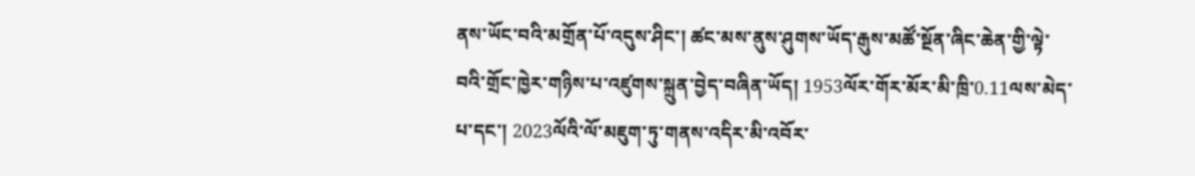ནས་ཡོང་བའི་མགྲོན་པོ་འདུས་ཤིང་། ཚང་མས་ནུས་ཤུགས་ཡོད་རྒུས་མཚོ་སྔོན་ཞིང་ཆེན་གྱི་ལྟེ་བའི་གྲོང་ཁྱེར་གཉིས་པ་འཛུགས་སྐྲུན་བྱེད་བཞིན་ཡོད། 1953ལོར་གོར་མོར་མི་ཁྲི་0.11ལས་མེད་པ་དང་། 2023ལོའི་ལོ་མཇུག་ཏུ་གནས་འདིར་མི་འབོར་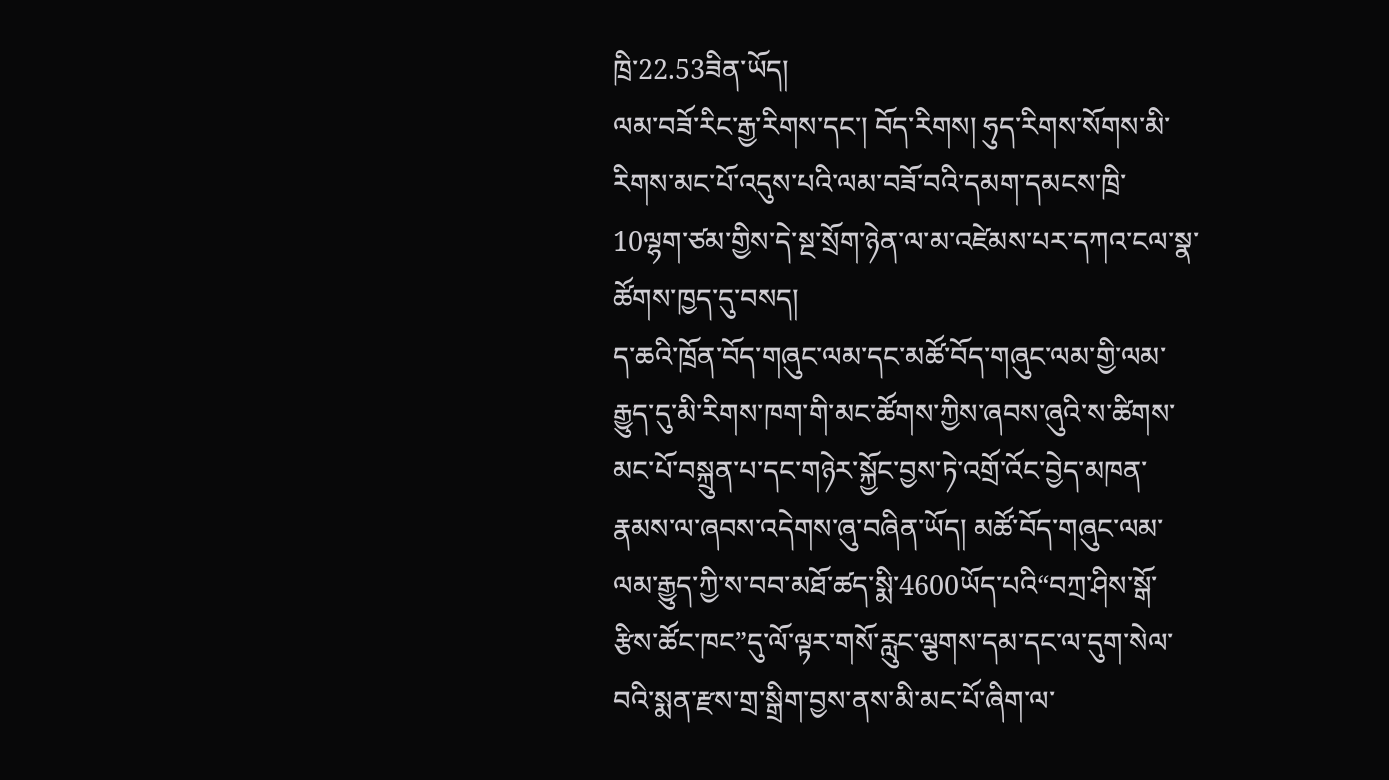ཁྲི་22.53ཟིན་ཡོད།
ལམ་བཟོ་རིང་རྒྱ་རིགས་དང་། བོད་རིགས། ཧུད་རིགས་སོགས་མི་རིགས་མང་པོ་འདུས་པའི་ལམ་བཟོ་བའི་དམག་དམངས་ཁྲི་10ལྷག་ཙམ་གྱིས་དེ་སྔ་སྲོག་ཉེན་ལ་མ་འཛེམས་པར་དཀའ་ངལ་སྣ་ཚོགས་ཁྱད་དུ་བསད།
ད་ཆའི་ཁྲོན་བོད་གཞུང་ལམ་དང་མཚོ་བོད་གཞུང་ལམ་གྱི་ལམ་རྒྱུད་དུ་མི་རིགས་ཁག་གི་མང་ཚོགས་ཀྱིས་ཞབས་ཞུའི་ས་ཚིགས་མང་པོ་བསྐྲུན་པ་དང་གཉེར་སྐྱོང་བྱས་ཏེ་འགྲོ་འོང་བྱེད་མཁན་རྣམས་ལ་ཞབས་འདེགས་ཞུ་བཞིན་ཡོད། མཚོ་བོད་གཞུང་ལམ་ལམ་རྒྱུད་ཀྱི་ས་བབ་མཐོ་ཚད་སྨི་4600ཡོད་པའི“བཀྲ་ཤིས་སྒོ་རྩིས་ཚོང་ཁང”དུ་ལོ་ལྟར་གསོ་རླུང་ལྕགས་དམ་དང་ལ་དུག་སེལ་བའི་སྨན་རྫས་གྲ་སྒྲིག་བྱས་ནས་མི་མང་པོ་ཞིག་ལ་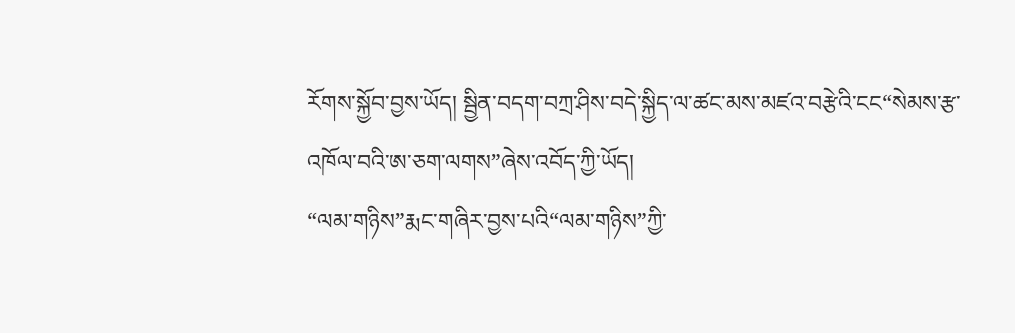རོགས་སྐྱོབ་བྱས་ཡོད། སྦྱིན་བདག་བཀྲ་ཤིས་བདེ་སྐྱིད་ལ་ཚང་མས་མཛའ་བརྩེའི་ངང“སེམས་རྩ་འཁོལ་བའི་ཨ་ཅག་ལགས”ཞེས་འབོད་ཀྱི་ཡོད།
“ལམ་གཉིས”རྨང་གཞིར་བྱས་པའི“ལམ་གཉིས”ཀྱི་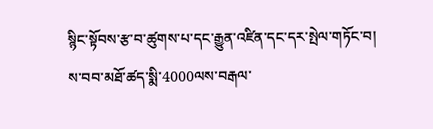སྙིང་སྟོབས་རྩ་བ་ཚུགས་པ་དང་རྒྱུན་འཛིན་དང་དར་སྤེལ་གཏོང་བ།
ས་བབ་མཐོ་ཚད་སྨི་4000ལས་བརྒལ་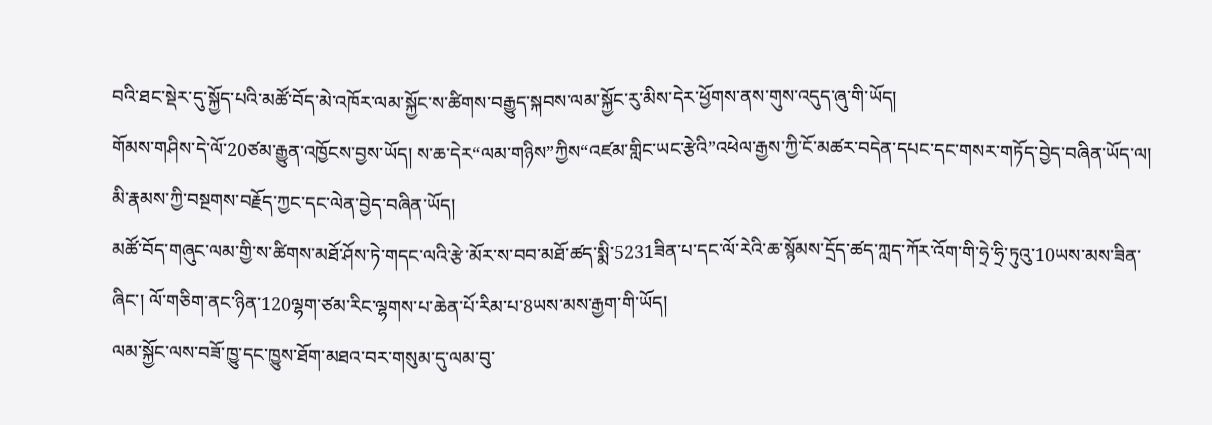བའི་ཐང་སྡེར་དུ་སྐྱོད་པའི་མཚོ་བོད་མེ་འཁོར་ལམ་སྐྱོང་ས་ཚིགས་བརྒྱུད་སྐབས་ལམ་སྐྱོང་རུ་མིས་དེར་ཕྱོགས་ནས་གུས་འདུད་ཞུ་གི་ཡོད།
གོམས་གཤིས་དེ་ལོ་20ཙམ་རྒྱུན་འཁྱོངས་བྱས་ཡོད། ས་ཆ་དེར“ལམ་གཉིས”ཀྱིས“འཛམ་གླིང་ཡང་རྩེའི”འཕེལ་རྒྱས་ཀྱི་ངོ་མཚར་བདེན་དཔང་དང་གསར་གཏོད་བྱེད་བཞིན་ཡོད་ལ། མི་རྣམས་ཀྱི་བསྔགས་བརྗོད་ཀྱང་དང་ལེན་བྱེད་བཞིན་ཡོད།
མཚོ་བོད་གཞུང་ལམ་གྱི་ས་ཚིགས་མཐོ་ཤོས་ཏེ་གདང་ལའི་རྩེ་མོར་ས་བབ་མཐོ་ཚད་སྨི་5231ཟིན་པ་དང་ལོ་རེའི་ཆ་སྙོམས་དྲོད་ཚད་ཀླད་ཀོར་འོག་གི་ཧྲེ་ཧྲི་ཏུའུ་10ཡས་མས་ཟིན་ཞིང་། ལོ་གཅིག་ནང་ཉིན་120ལྷག་ཙམ་རིང་ལྷགས་པ་ཆེན་པོ་རིམ་པ་8ཡས་མས་རྒྱག་གི་ཡོད།
ལམ་སྐྱོང་ལས་བཟོ་ཁྱུ་དང་ཁྱུས་ཐོག་མཐའ་བར་གསུམ་དུ་ལམ་བུ་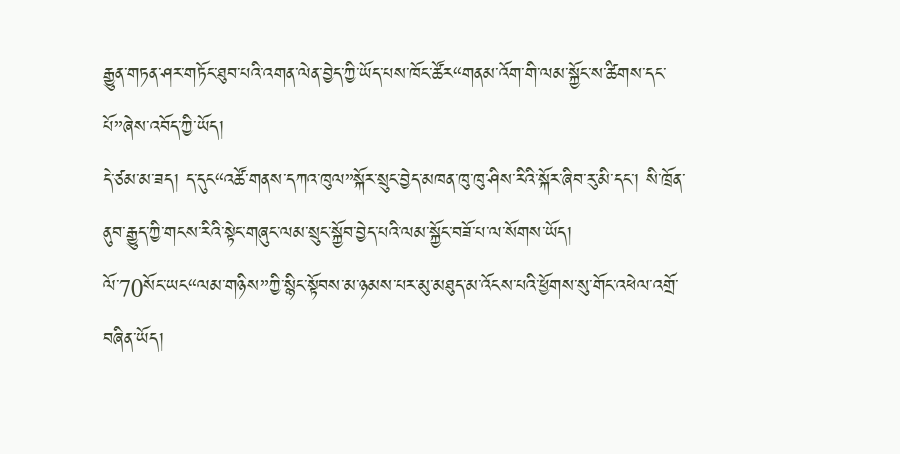རྒྱུན་གཏན་ཤར་གཏོང་ཐུབ་པའི་འགན་ལེན་བྱེད་ཀྱི་ཡོད་པས་ཁོང་ཚོར“གནམ་འོག་གི་ལམ་སྐྱོང་ས་ཚིགས་དང་པོ”ཞེས་འབོད་ཀྱི་ཡོད།
དེ་ཙམ་མ་ཟད། ད་དུང“འཚོ་གནས་དཀའ་ཁུལ”སྐོར་སྲུང་བྱེད་མཁན་ཁུ་ཁུ་ཤིས་རིའི་སྐོར་ཞིབ་རུ་མི་དང་། སི་ཁྲོན་ནུབ་རྒྱུད་ཀྱི་གངས་རིའི་སྟེང་གཞུང་ལམ་སྲུང་སྐྱོབ་བྱེད་པའི་ལམ་སྐྱོང་བཟོ་པ་ལ་སོགས་ཡོད།
ལོ་70སོང་ཡང“ལམ་གཉིས”ཀྱི་སྙིང་སྟོབས་མ་ཉམས་པར་མུ་མཐུད་མ་འོངས་པའི་ཕྱོགས་སུ་གོང་འཕེལ་འགྲོ་བཞིན་ཡོད།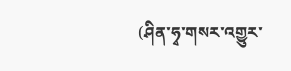(ཤིན་ཧྭ་གསར་འགྱུར་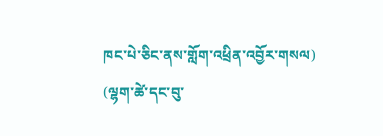ཁང་པེ་ཅིང་ནས་གློག་འཕྲིན་འབྱོར་གསལ)
(ལྷག་ཚེ་དང་བུ་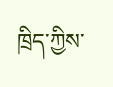ཁྲིད་ཀྱིས་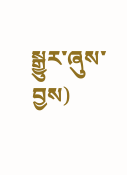སྒྱུར་ཞུས་བྱས)